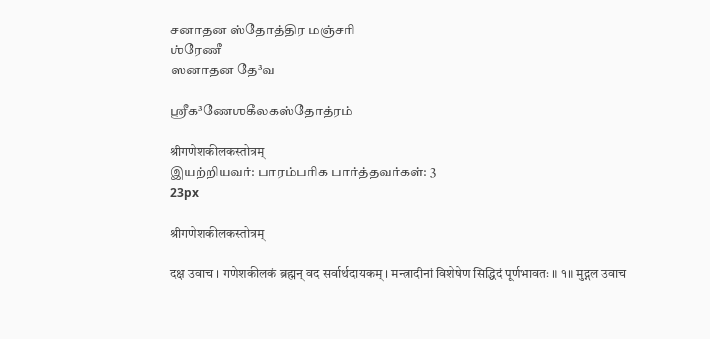சனாதன ஸ்தோத்திர மஞ்சரி
ஶ்ரேணீ
ஸனாதன தே³வ

ஶ்ரீக³ணேஶகீலகஸ்தோத்ரம்

श्रीगणेशकीलकस्तोत्रम्
இயற்றியவர்: பாரம்பரிக பார்த்தவர்கள்: 3
23px

श्रीगणेशकीलकस्तोत्रम्

दक्ष उवाच । गणेशकीलकं ब्रह्मन् वद सर्वार्थदायकम् । मन्त्रादीनां विशेषेण सिद्धिदं पूर्णभावतः ॥ १॥ मुद्गल उवाच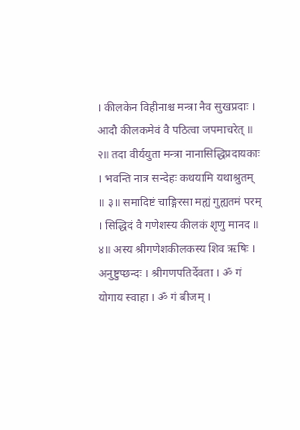। कीलकेन विहीनाश्च मन्त्रा नैव सुखप्रदाः । आदौ कीलकमेवं वै पठित्वा जपमाचरेत् ॥ २॥ तदा वीर्ययुता मन्त्रा नानासिद्धिप्रदायकाः । भवन्ति नात्र सन्देहः कथयामि यथाश्रुतम् ॥ ३॥ समादिष्टं चाङ्गिरसा मह्यं गुह्यतमं परम् । सिद्धिदं वै गणेशस्य कीलकं श‍ृणु मानद ॥ ४॥ अस्य श्रीगणेशकीलकस्य शिव ऋषिः । अनुष्टुप्छन्दः । श्रीगणपतिर्देवता । ॐ गं योगाय स्वाहा । ॐ गं बीजम् ।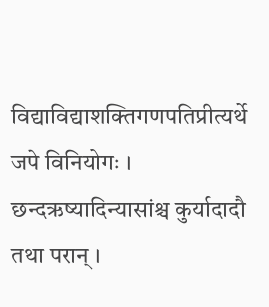विद्याविद्याशक्तिगणपतिप्रीत्यर्थे जपे विनियोगः । छन्दऋष्यादिन्यासांश्च कुर्यादादौ तथा परान् ।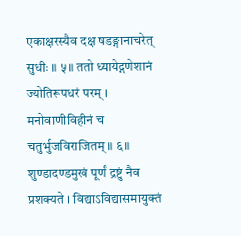एकाक्षरस्यैव दक्ष षडङ्गानाचरेत् सुधीः ॥ ५॥ ततो ध्यायेद्गणेशानं ज्योतिरूपधरं परम् । मनोवाणीविहीनं च चतुर्भुजविराजितम् ॥ ६॥ शुण्डादण्डमुखं पूर्णं द्रष्टुं नैव प्रशक्यते । विद्याऽविद्यासमायुक्तं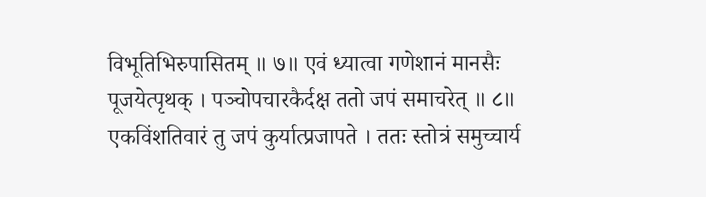विभूतिभिरुपासितम् ॥ ७॥ एवं ध्यात्वा गणेशानं मानसैः पूजयेत्पृथक् । पञ्चोपचारकैर्दक्ष ततो जपं समाचरेत् ॥ ८॥ एकविंशतिवारं तु जपं कुर्यात्प्रजापते । ततः स्तोत्रं समुच्चार्य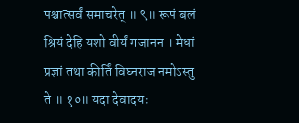पश्चात्सर्वं समाचरेत् ॥ ९॥ रूपं बलं श्रियं देहि यशो वीर्यं गजानन । मेधां प्रज्ञां तथा कीर्तिं विघ्नराज नमोऽस्तु ते ॥ १०॥ यदा देवादयः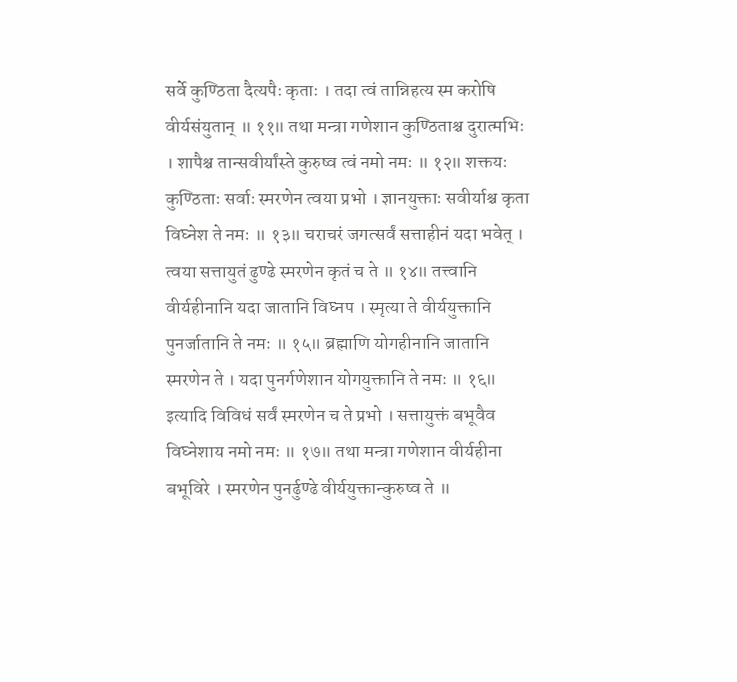सर्वे कुण्ठिता दैत्यपैः कृताः । तदा त्वं तान्निहत्य स्म करोषि वीर्यसंयुतान् ॥ ११॥ तथा मन्त्रा गणेशान कुण्ठिताश्च दुरात्मभिः । शापैश्च तान्सवीर्यांस्ते कुरुष्व त्वं नमो नमः ॥ १२॥ शक्तयः कुण्ठिताः सर्वाः स्मरणेन त्वया प्रभो । ज्ञानयुक्ताः सवीर्याश्च कृता विघ्नेश ते नमः ॥ १३॥ चराचरं जगत्सर्वं सत्ताहीनं यदा भवेत् । त्वया सत्तायुतं ढुण्ढे स्मरणेन कृतं च ते ॥ १४॥ तत्त्वानि वीर्यहीनानि यदा जातानि विघ्नप । स्मृत्या ते वीर्ययुक्तानि पुनर्जातानि ते नमः ॥ १५॥ ब्रह्माणि योगहीनानि जातानि स्मरणेन ते । यदा पुनर्गणेशान योगयुक्तानि ते नमः ॥ १६॥ इत्यादि विविधं सर्वं स्मरणेन च ते प्रभो । सत्तायुक्तं बभूवैव विघ्नेशाय नमो नमः ॥ १७॥ तथा मन्त्रा गणेशान वीर्यहीना बभूविरे । स्मरणेन पुनर्ढुण्ढे वीर्ययुक्तान्कुरुष्व ते ॥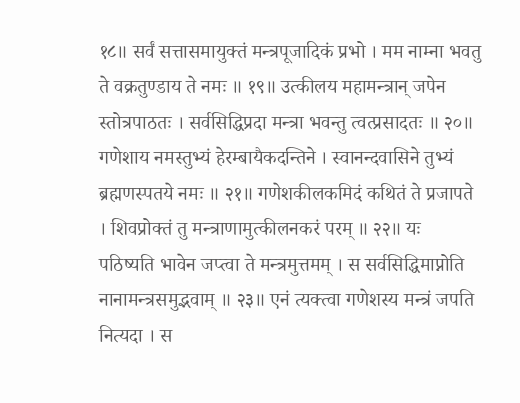१८॥ सर्वं सत्तासमायुक्तं मन्त्रपूजादिकं प्रभो । मम नाम्ना भवतु ते वक्रतुण्डाय ते नमः ॥ १९॥ उत्कीलय महामन्त्रान् जपेन स्तोत्रपाठतः । सर्वसिद्धिप्रदा मन्त्रा भवन्तु त्वत्प्रसादतः ॥ २०॥ गणेशाय नमस्तुभ्यं हेरम्बायैकदन्तिने । स्वानन्दवासिने तुभ्यं ब्रह्मणस्पतये नमः ॥ २१॥ गणेशकीलकमिदं कथितं ते प्रजापते । शिवप्रोक्तं तु मन्त्राणामुत्कीलनकरं परम् ॥ २२॥ यः पठिष्यति भावेन जप्त्वा ते मन्त्रमुत्तमम् । स सर्वसिद्धिमाप्नोति नानामन्त्रसमुद्भवाम् ॥ २३॥ एनं त्यक्त्वा गणेशस्य मन्त्रं जपति नित्यदा । स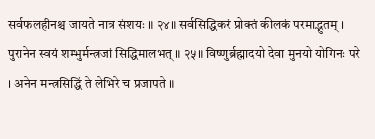सर्वफलहीनश्च जायते नात्र संशयः ॥ २४॥ सर्वसिद्धिकरं प्रोक्तं कीलकं परमाद्भुतम् । पुरानेन स्वयं शम्भुर्मन्त्रजां सिद्धिमालभत् ॥ २५॥ विष्णुर्ब्रह्मादयो देवा मुनयो योगिनः परे । अनेन मन्त्रसिद्धिं ते लेभिरे च प्रजापते ॥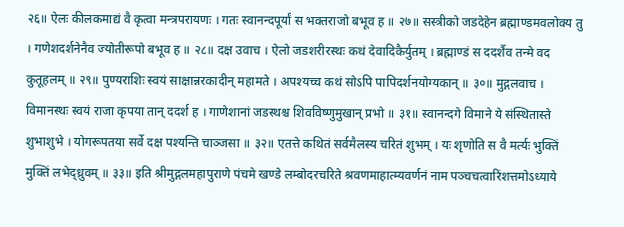२६॥ ऐलः कीलकमाद्यं वै कृत्वा मन्त्रपरायणः । गतः स्वानन्दपूर्यां स भक्तराजो बभूव ह ॥ २७॥ सस्त्रीको जडदेहेन ब्रह्माण्डमवलोक्य तु । गणेशदर्शनेनैव ज्योतीरूपो बभूव ह ॥ २८॥ दक्ष उवाच । ऐलो जडशरीरस्थः कथं देवादिकैर्युतम् । ब्रह्माण्डं स ददर्शैव तन्मे वद कुतूहलम् ॥ २९॥ पुण्यराशिः स्वयं साक्षान्नरकादीन् महामते । अपश्यच्च कथं सोऽपि पापिदर्शनयोग्यकान् ॥ ३०॥ मुद्गलवाच । विमानस्थः स्वयं राजा कृपया तान् ददर्श ह । गाणेशानां जडस्थश्च शिवविष्णुमुखान् प्रभो ॥ ३१॥ स्वानन्दगे विमाने ये संस्थितास्ते शुभाशुभे । योगरूपतया सर्वे दक्ष पश्यन्ति चाञ्जसा ॥ ३२॥ एतत्ते कथितं सर्वमैलस्य चरितं शुभम् । यः श‍ृणोति स वै मर्त्यः भुक्तिं मुक्तिं लभेद्ध्रुवम् ॥ ३३॥ इति श्रीमुद्गलमहापुराणे पंचमे खण्डे लम्बोदरचरिते श्रवणमाहात्म्यवर्णनं नाम पञ्चचत्वारिंशत्तमोऽध्याये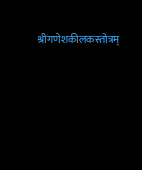श्रीगणेशकीलकस्तोत्रम्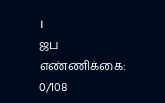।
ஜப எண்ணிக்கை: 0/108